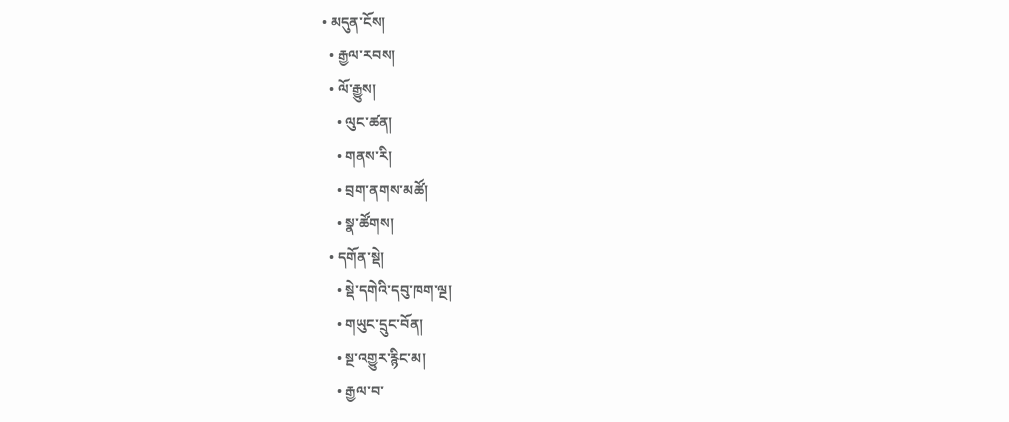• མདུན་ངོས།
  • རྒྱལ་རབས།
  • ལོ་རྒྱུས།
    • ལུང་ཚན།
    • གནས་རི།
    • བྲག་ནགས་མཚོ།
    • སྣ་ཚོགས།
  • དགོན་སྡེ།
    • སྡེ་དགེའི་དབུ་ཁག་ལྔ།
    • གཡུང་དྲུང་བོན།
    • སྔ་འགྱུར་རྙིང་མ།
    • རྒྱལ་བ་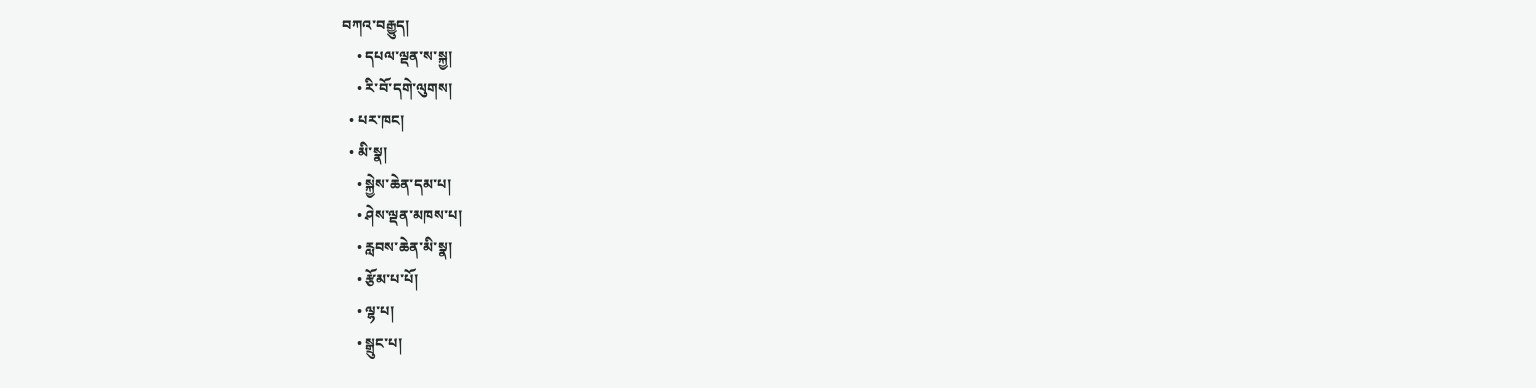བཀའ་བརྒྱུད།
    • དཔལ་ལྡན་ས་སྐྱ།
    • རི་བོ་དགེ་ལུགས།
  • པར་ཁང།
  • མི་སྣ།
    • སྐྱེས་ཆེན་དམ་པ།
    • ཤེས་ལྡན་མཁས་པ།
    • རླབས་ཆེན་མི་སྣ།
    • རྩོམ་པ་པོ།
    • ལྷ་པ།
    • སྒྲུང་པ།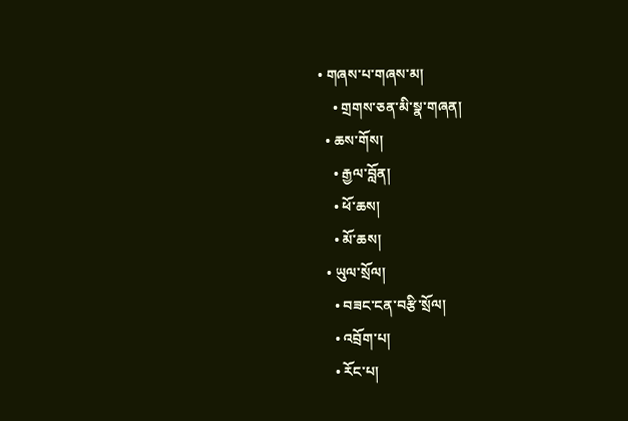• གཞས་པ་གཞས་མ།
    • གྲགས་ཅན་མི་སྣ་གཞན།
  • ཆས་གོས།
    • རྒྱལ་བློན།
    • ཕོ་ཆས།
    • མོ་ཆས།
  • ཡུལ་སྲོལ།
    • བཟང་ངན་བརྩི་སྲོལ།
    • འབྲོག་པ།
    • རོང་པ།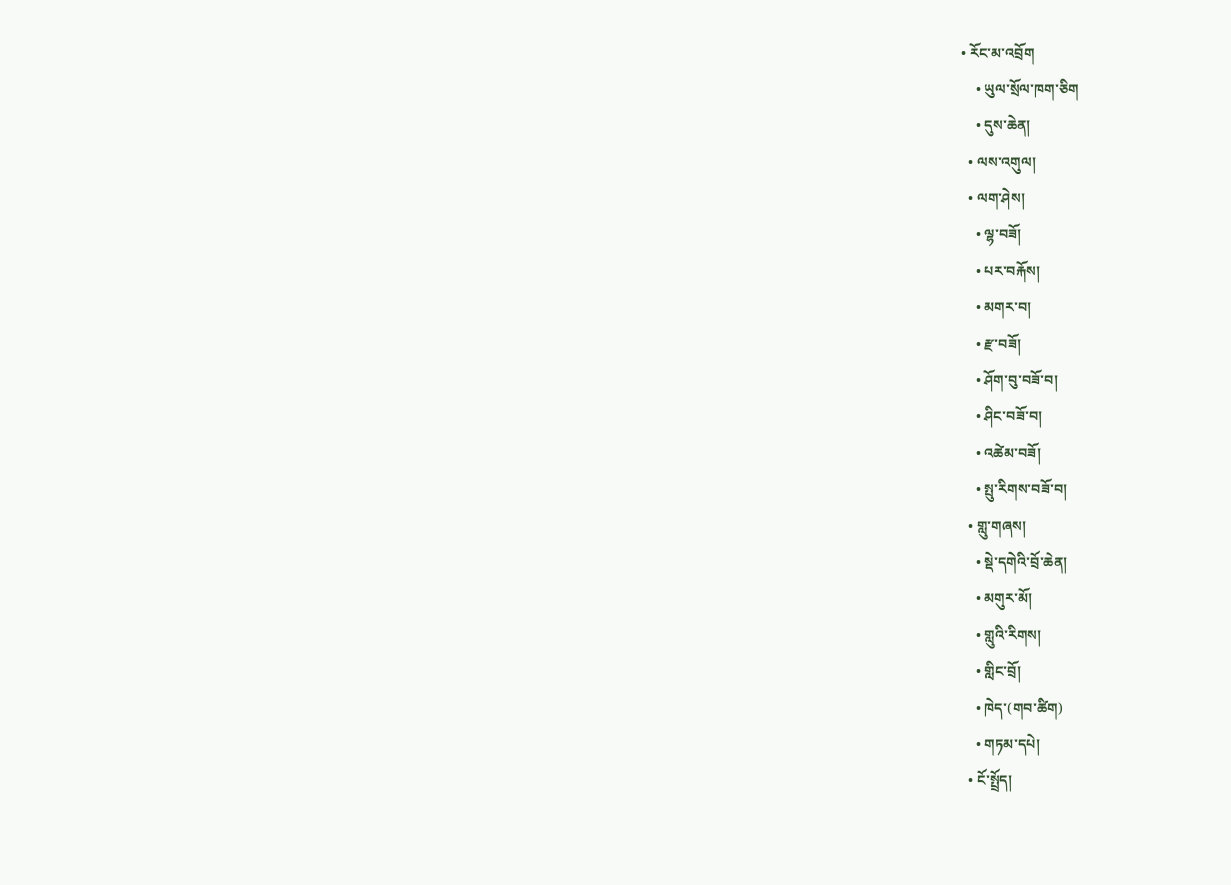• རོང་མ་འབྲོག
    • ཡུལ་སྲོལ་ཁག་ཅིག
    • དུས་ཆེན།
  • ལས་འགུལ།
  • ལག་ཤེས།
    • ལྷ་བཟོ།
    • པར་བརྐོས།
    • མགར་བ།
    • རྫ་བཟོ།
    • ཤོག་བུ་བཟོ་བ།
    • ཤིང་བཟོ་བ།
    • འཚེམ་བཟོ།
    • སྤུ་རིགས་བཟོ་བ།
  • གླུ་གཞས།
    • སྡེ་དགེའི་བྲོ་ཆེན།
    • མགུར་མོ།
    • གླུའི་རིགས།
    • གླིང་བྲོ།
    • ཁེད་(གབ་ཚིག)
    • གཏམ་དཔེ།
  • ངོ་སྤྲོད།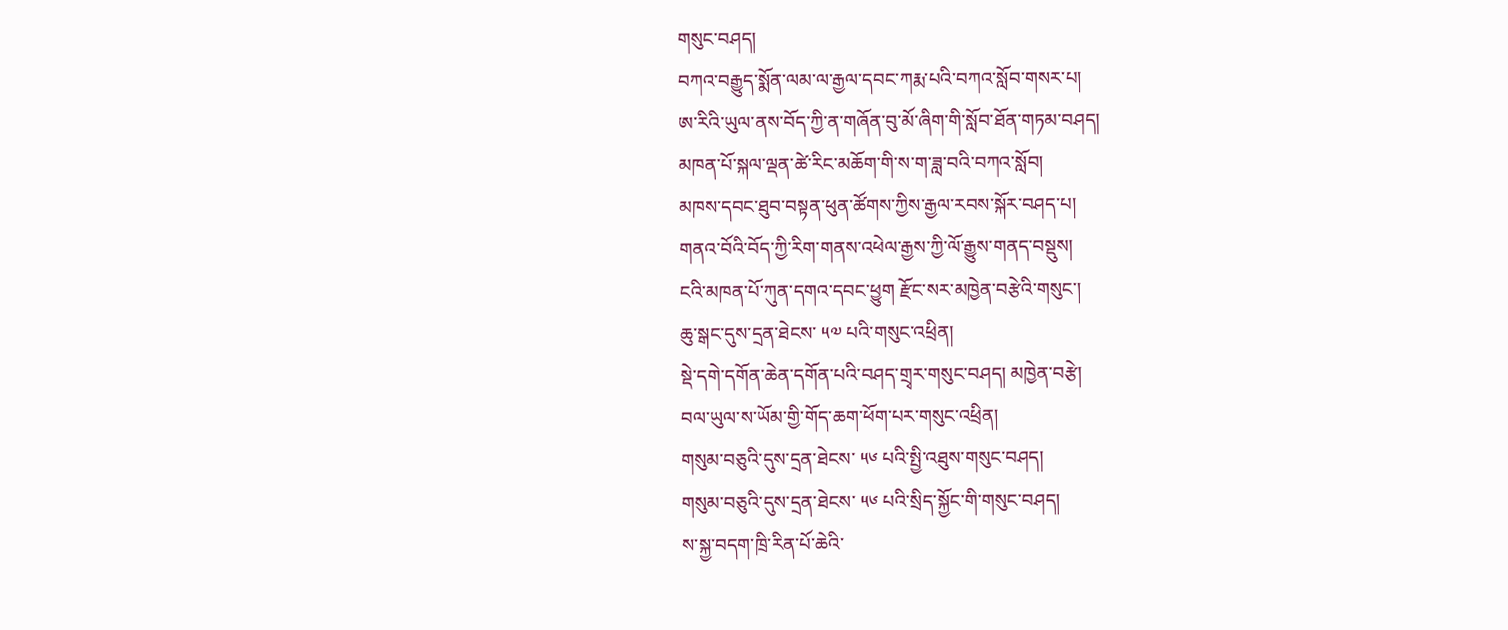གསུང་བཤད།
བཀའ་བརྒྱུད་སྨོན་ལམ་ལ་རྒྱལ་དབང་ཀརྨ་པའི་བཀའ་སློབ་གསར་པ།
ཨ་རིའི་ཡུལ་ནས་བོད་ཀྱི་ན་གཞོན་བུ་མོ་ཞིག་གི་སློབ་ཐོན་གཏམ་བཤད།
མཁན་པོ་སྐལ་ལྡན་ཚེ་རིང་མཆོག་གི་ས་ག་ཟླ་བའི་བཀའ་སློབ།
མཁས་དབང་ཐུབ་བསྟན་ཕུན་ཚོགས་ཀྱིས་རྒྱལ་རབས་སྐོར་བཤད་པ།
གནའ་བོའི་བོད་ཀྱི་རིག་གནས་འཕེལ་རྒྱས་ཀྱི་ལོ་རྒྱུས་གནད་བསྡུས།
ངའི་མཁན་པོ་ཀུན་དགའ་དབང་ཕྱུག རྫོང་སར་མཁྱེན་བརྩེའི་གསུང་།
ཆུ་སྒང་དུས་དྲན་ཐེངས་ ༥༧ པའི་གསུང་འཕྲིན།
སྡེ་དགེ་དགོན་ཆེན་དགོན་པའི་བཤད་གྲྭར་གསུང་བཤད། མཁྱེན་བརྩེ།
བལ་ཡུལ་ས་ཡོམ་གྱི་གོད་ཆག་ཕོག་པར་གསུང་འཕྲིན།
གསུམ་བཅུའི་དུས་དྲན་ཐེངས་ ༥༦ པའི་སྤྱི་འཐུས་གསུང་བཤད།
གསུམ་བཅུའི་དུས་དྲན་ཐེངས་ ༥༦ པའི་སྲིད་སྐྱོང་གི་གསུང་བཤད།
ས་སྐྱ་བདག་ཁྲི་རིན་པོ་ཆེའི་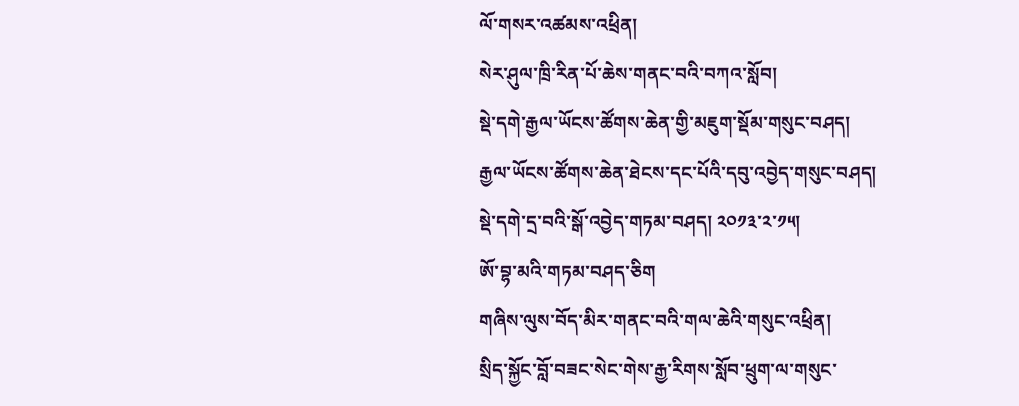ལོ་གསར་འཚམས་འཕྲིན།
སེར་ཤུལ་ཁྲི་རིན་པོ་ཆེས་གནང་བའི་བཀའ་སློབ།
སྡེ་དགེ་རྒྱལ་ཡོངས་ཚོགས་ཆེན་གྱི་མཇུག་སྡོམ་གསུང་བཤད།
རྒྱལ་ཡོངས་ཚོགས་ཆེན་ཐེངས་དང་པོའི་དབུ་འབྱེད་གསུང་བཤད།
སྡེ་དགེ་དྲ་བའི་སྒོ་འབྱེད་གཏམ་བཤད། ༢༠༡༣་༢་༡༥།
ཨོ་བྷ་མའི་གཏམ་བཤད་ཅིག
གཞིས་ལུས་བོད་མིར་གནང་བའི་གལ་ཆེའི་གསུང་འཕྲིན།
སྲིད་སྐྱོང་བློ་བཟང་སེང་གེས་རྒྱ་རིགས་སློབ་ཕྲུག་ལ་གསུང་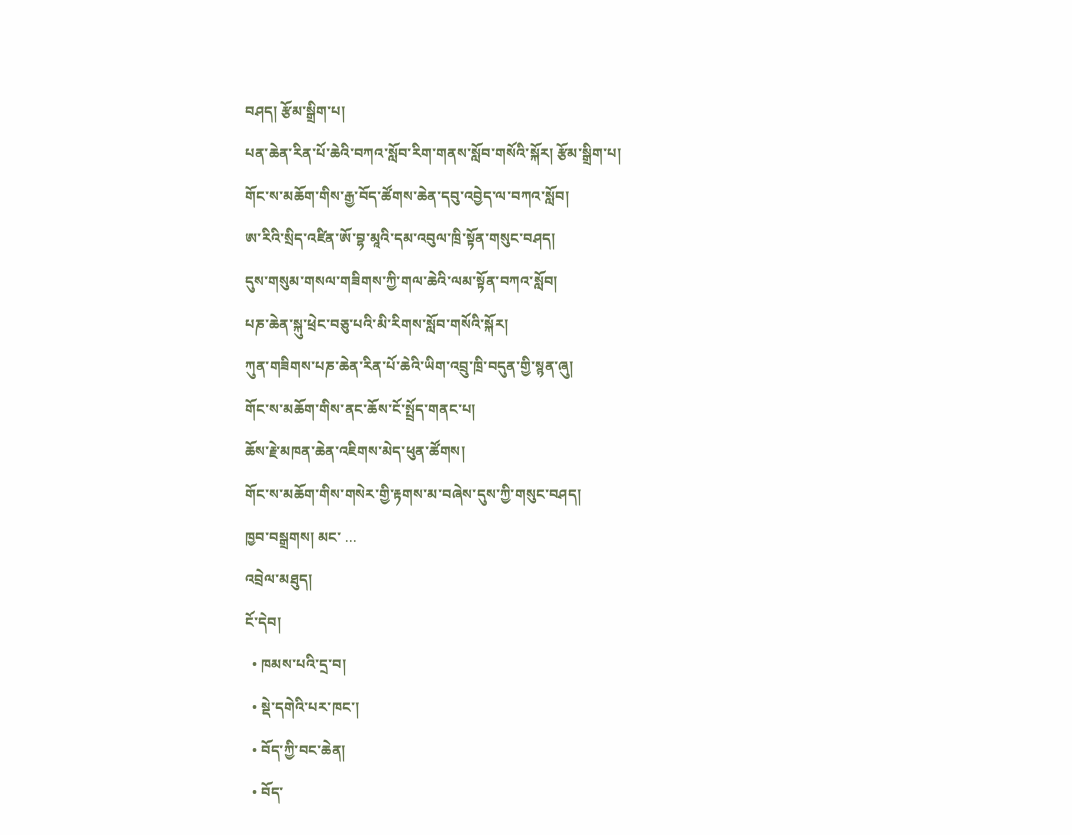བཤད། རྩོམ་སྒྲིག་པ།
པན་ཆེན་རིན་པོ་ཆེའི་བཀའ་སློབ་རིག་གནས་སློབ་གསོའི་སྐོར། རྩོམ་སྒྲིག་པ།
གོང་ས་མཆོག་གིས་རྒྱ་བོད་ཚོགས་ཆེན་དབུ་འབྱེད་ལ་བཀའ་སློབ།
ཨ་རིའི་སྲིད་འཛིན་ཨོ་བྷ་མཱའི་དམ་འབུལ་ཁྲི་སྟོན་གསུང་བཤད།
དུས་གསུམ་གསལ་གཟིགས་ཀྱི་གལ་ཆེའི་ལམ་སྟོན་བཀའ་སློབ།
པཎ་ཆེན་སྐུ་ཕྲེང་བཅུ་པའི་མི་རིགས་སློབ་གསོའི་སྐོར།
ཀུན་གཟིགས་པཎ་ཆེན་རིན་པོ་ཆེའི་ཡིག་འབྲུ་ཁྲི་བདུན་གྱི་སྙན་ཞུ།
གོང་ས་མཆོག་གིས་ནང་ཆོས་ངོ་སྤྲོད་གནང་པ།
ཆོས་རྗེ་མཁན་ཆེན་འཇིགས་མེད་ཕུན་ཚོགས།
གོང་ས་མཆོག་གིས་གསེར་གྱི་རྟགས་མ་བཞེས་དུས་ཀྱི་གསུང་བཤད།
ཁྱབ་བསྒྲགས། མང་ ...
འབྲེལ་མཐུད།
ངོ་དེབ།
  • ཁམས་པའི་དྲ་བ།
  • སྡེ་དགེའི་པར་ཁང་།
  • བོད་ཀྱི་བང་ཆེན།
  • བོད་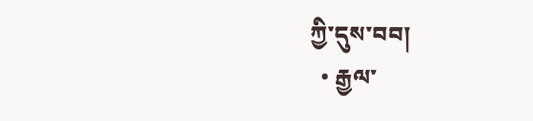ཀྱི་དུས་བབ།
  • རྒྱལ་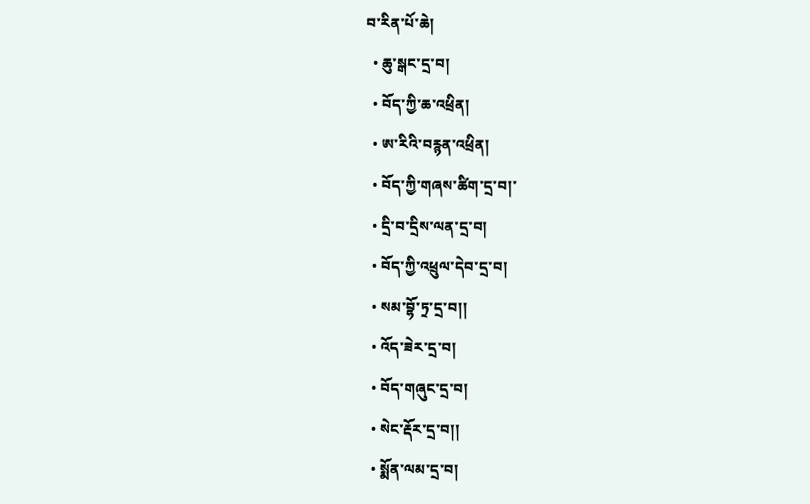བ་རིན་པོ་ཆེ།
  • ཆུ་སྒང་དྲ་བ།
  • བོད་ཀྱི་ཆ་འཕྲིན།
  • ཨ་རིའི་བརྙན་འཕྲིན།
  • བོད་ཀྱི་གཞས་ཚིག་དྲ་བ།་
  • དྲི་བ་དྲིས་ལན་དྲ་བ།
  • བོད་ཀྱི་འཕྲུལ་དེབ་དྲ་བ།
  • སམ་བྷོ་ཏྲ་དྲ་བ།།
  • འོད་ཟེར་དྲ་བ།
  • བོད་གཞུང་དྲ་བ།
  • སེང་རྡོར་དྲ་བ།།
  • སྨོན་ལམ་དྲ་བ།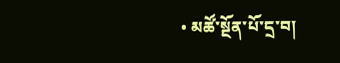• མཚོ་སྔོན་པོ་དྲ་བ།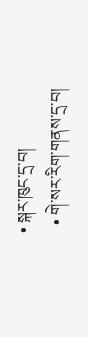• སྐར་ཁུང་དྲ་བ།
  • གེ་སར་རིག་གནས་དྲ་བ།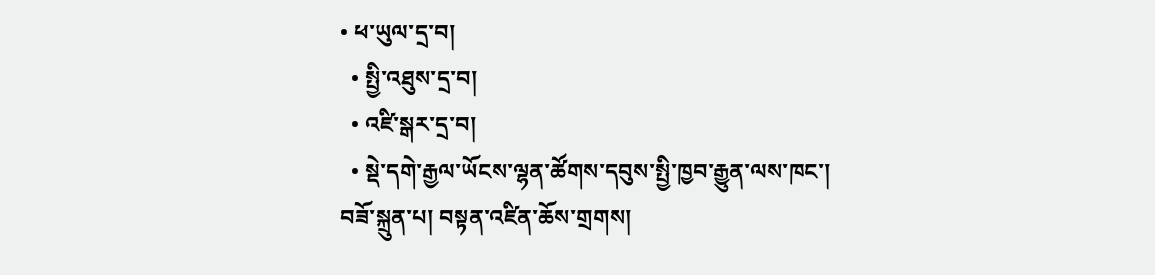• ཕ་ཡུལ་དྲ་བ།
  • སྤྱི་འཐུས་དྲ་བ།
  • འཛི་སྒར་དྲ་བ།
  • སྡེ་དགེ་རྒྱལ་ཡོངས་ལྷན་ཚོགས་དབུས་སྤྱི་ཁྱབ་རྒྱུན་ལས་ཁང་།
བཟོ་སྐྲུན་པ། བསྟན་འཛིན་ཆོས་གྲགས།